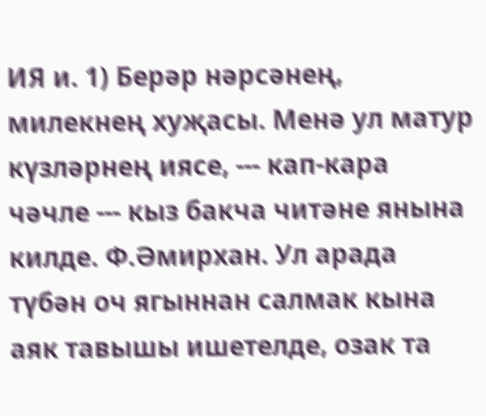ИЯ и. 1) Берәр нәрсәнең, милекнең хуҗасы. Менә ул матур күзләрнең иясе, --- кап-кара чәчле --- кыз бакча читәне янына килде. Ф.Әмирхан. Ул арада түбән оч ягыннан салмак кына аяк тавышы ишетелде, озак та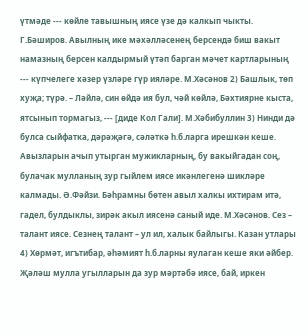үтмәде --- көйле тавышның иясе үзе дә калкып чыкты. Г.Бәширов. Авылның ике мәхәлләсенең берсендә биш вакыт намазның берсен калдырмый үтәп барган мәчет картларының --- күпчелеге хәзер үзләре гүр ияләре. М.Хәсәнов 2) Башлык, төп хуҗа; түрә. – Ләйлә, син өйдә ия бул, чәй көйлә, Бәхтиярне кыста, ятсынып тормагыз, --- [диде Кол Гали]. М.Хәбибуллин 3) Нинди дә булса сыйфатка, дәрәҗәгә, сәләткә һ.б.ларга ирешкән кеше. Авызларын ачып утырган мужикларның, бу вакыйгадан соң, булачак мулланың зур гыйлем иясе икәнлегенә шикләре калмады. Ә.Фәйзи. Бәһрамны бөтен авыл халкы ихтирам итә, гадел, булдыклы, зирәк акыл иясенә саный иде. М.Хәсәнов. Сез – талант иясе. Сезнең талант – ул ил, халык байлыгы. Казан утлары 4) Хөрмәт, игътибар, әһәмият һ.б.ларны яулаган кеше яки әйбер. Җәләш мулла угылларын да зур мәртәбә иясе, бай, иркен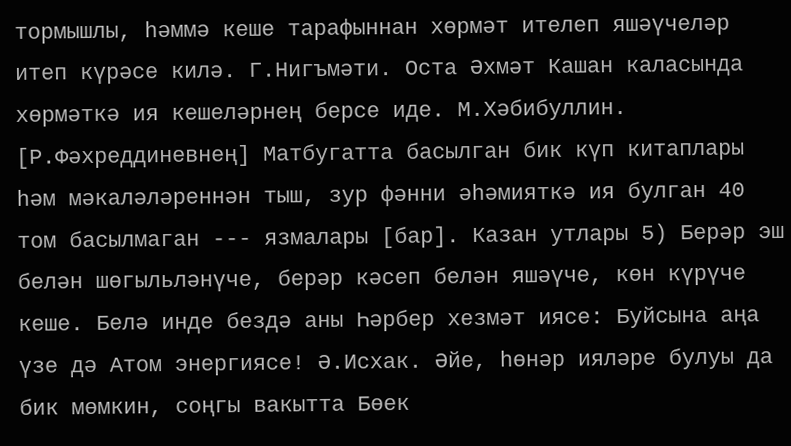тормышлы, һәммә кеше тарафыннан хөрмәт ителеп яшәүчеләр итеп күрәсе килә. Г.Нигъмәти. Оста Әхмәт Кашан каласында хөрмәткә ия кешеләрнең берсе иде. М.Хәбибуллин. [Р.Фәхреддиневнең] Матбугатта басылган бик күп китаплары һәм мәкаләләреннән тыш, зур фәнни әһәмияткә ия булган 40 том басылмаган --- язмалары [бар]. Казан утлары 5) Берәр эш белән шөгыльләнүче, берәр кәсеп белән яшәүче, көн күрүче кеше. Белә инде бездә аны Һәрбер хезмәт иясе: Буйсына аңа үзе дә Атом энергиясе! Ә.Исхак. Әйе, һөнәр ияләре булуы да бик мөмкин, соңгы вакытта Бөек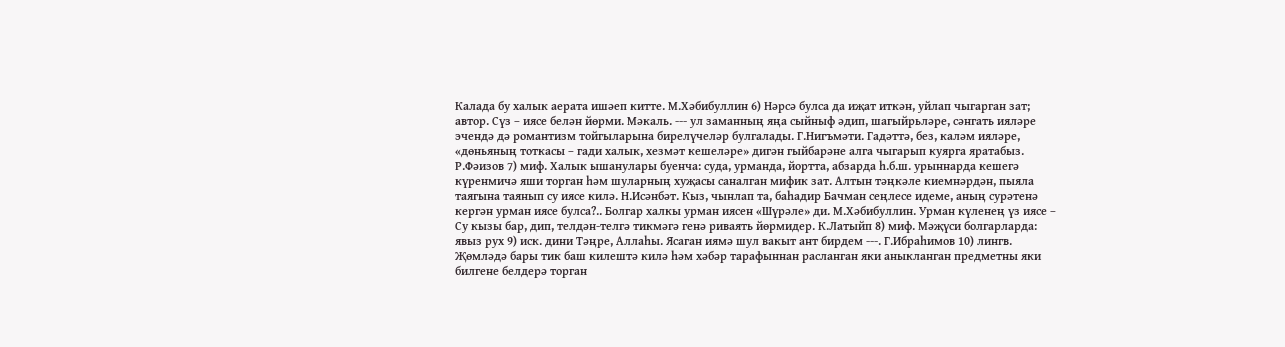Калада бу халык аерата ишәеп китте. М.Хәбибуллин 6) Нәрсә булса да иҗат иткән, уйлап чыгарган зат; автор. Сүз – иясе белән йөрми. Мәкаль. --- ул заманның яңа сыйныф әдип, шагыйрьләре, сәнгать ияләре эчендә дә романтизм тойгыларына бирелүчеләр булгалады. Г.Нигъмәти. Гадәттә, без, каләм ияләре, «дөньяның тоткасы – гади халык, хезмәт кешеләре» дигән гыйбарәне алга чыгарып куярга яратабыз. Р.Фәизов 7) миф. Халык ышанулары буенча: суда, урманда, йортта, абзарда һ.б.ш. урыннарда кешегә күренмичә яши торган һәм шуларның хуҗасы саналган мифик зат. Алтын тәңкәле киемнәрдән, пыяла таягына таянып су иясе килә. Н.Исәнбәт. Кыз, чынлап та, баһадир Бачман сеңлесе идеме, аның сурәтенә кергән урман иясе булса?.. Болгар халкы урман иясен «Шүрәле» ди. М.Хәбибуллин. Урман күленең үз иясе – Су кызы бар, дип, телдән-телгә тикмәгә генә риваять йөрмидер. К.Латыйп 8) миф. Мәҗүси болгарларда: явыз рух 9) иск. дини Тәңре, Аллаһы. Ясаган иямә шул вакыт ант бирдем ---. Г.Ибраһимов 10) лингв. Җөмләдә бары тик баш килештә килә һәм хәбәр тарафыннан расланган яки аныкланган предметны яки билгене белдерә торган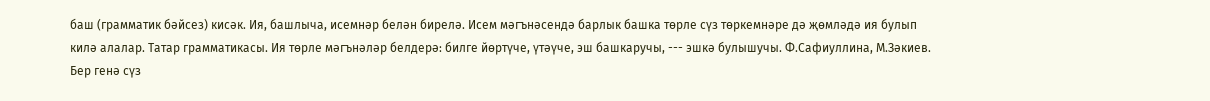баш (грамматик бәйсез) кисәк. Ия, башлыча, исемнәр белән бирелә. Исем мәгънәсендә барлык башка төрле сүз төркемнәре дә җөмләдә ия булып килә алалар. Татар грамматикасы. Ия төрле мәгънәләр белдерә: билге йөртүче, үтәүче, эш башкаручы, --- эшкә булышучы. Ф.Сафиуллина, М.Зәкиев. Бер генә сүз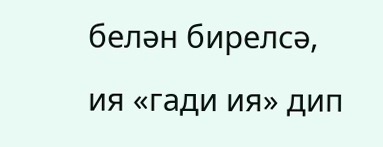белән бирелсә, ия «гади ия» дип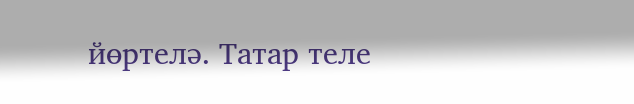йөртелә. Татар теле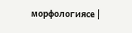морфологиясе |